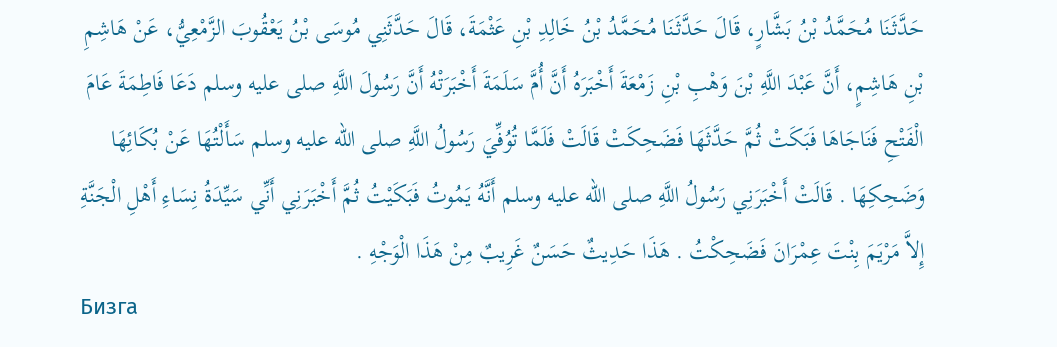حَدَّثَنَا مُحَمَّدُ بْنُ بَشَّارٍ، قَالَ حَدَّثَنَا مُحَمَّدُ بْنُ خَالِدِ بْنِ عَثْمَةَ، قَالَ حَدَّثَنِي مُوسَى بْنُ يَعْقُوبَ الزَّمْعِيُّ، عَنْ هَاشِمِ بْنِ هَاشِمٍ، أَنَّ عَبْدَ اللَّهِ بْنَ وَهْبِ بْنِ زَمْعَةَ أَخْبَرَهُ أَنَّ أُمَّ سَلَمَةَ أَخْبَرَتْهُ أَنَّ رَسُولَ اللَّهِ صلى عليه وسلم دَعَا فَاطِمَةَ عَامَ الْفَتْحِ فَنَاجَاهَا فَبَكَتْ ثُمَّ حَدَّثَهَا فَضَحِكَتْ قَالَتْ فَلَمَّا تُوُفِّيَ رَسُولُ اللَّهِ صلى الله عليه وسلم سَأَلْتُهَا عَنْ بُكَائِهَا وَضَحِكِهَا . قَالَتْ أَخْبَرَنِي رَسُولُ اللَّهِ صلى الله عليه وسلم أَنَّهُ يَمُوتُ فَبَكَيْتُ ثُمَّ أَخْبَرَنِي أَنِّي سَيِّدَةُ نِسَاءِ أَهْلِ الْجَنَّةِ إِلاَّ مَرْيَمَ بِنْتَ عِمْرَانَ فَضَحِكْتُ . هَذَا حَدِيثٌ حَسَنٌ غَرِيبٌ مِنْ هَذَا الْوَجْهِ .
Бизга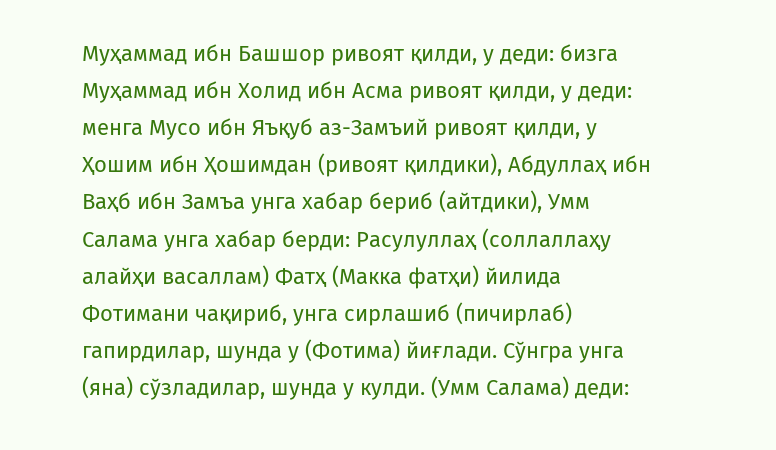Муҳаммад ибн Башшор ривоят қилди, у деди: бизга Муҳаммад ибн Холид ибн Асма ривоят қилди, у деди: менга Мусо ибн Яъқуб аз-Замъий ривоят қилди, у Ҳошим ибн Ҳошимдан (ривоят қилдики), Абдуллаҳ ибн Ваҳб ибн Замъа унга хабар бериб (айтдики), Умм Салама унга хабар берди: Расулуллаҳ (соллаллаҳу алайҳи васаллам) Фатҳ (Макка фатҳи) йилида Фотимани чақириб, унга сирлашиб (пичирлаб) гапирдилар, шунда у (Фотима) йиғлади. Сўнгра унга (яна) сўзладилар, шунда у кулди. (Умм Салама) деди: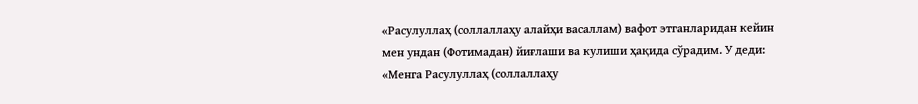«Расулуллаҳ (соллаллаҳу алайҳи васаллам) вафот этганларидан кейин мен ундан (Фотимадан) йиғлаши ва кулиши ҳақида сўрадим. У деди: «Менга Расулуллаҳ (соллаллаҳу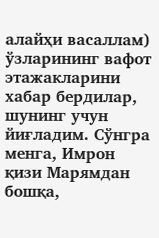алайҳи васаллам) ўзларининг вафот этажакларини хабар бердилар, шунинг учун йиғладим. Сўнгра менга, Имрон қизи Марямдан бошқа,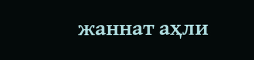жаннат аҳли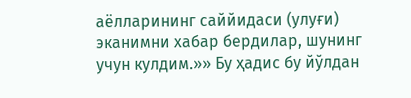аёлларининг саййидаси (улуғи) эканимни хабар бердилар, шунинг учун кулдим.»» Бу ҳадис бу йўлдан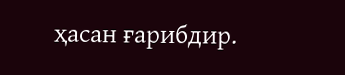ҳасан ғарибдир.